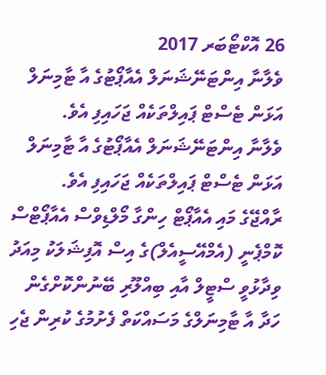26 އޮކްޓޯބަރ 2017
ވެލާނާ އިންޓަނޭޝަނަލް އެއާޕޯޓުގެ އާ ޓާމިނަލް އަޅަން ޓެސްޓް ޕައިލްތަކެއް ޖަހައިފި އެވެ.
ވެލާނާ އިންޓަނޭޝަނަލް އެއާޕޯޓުގެ އާ ޓާމިނަލް އަޅަން ޓެސްޓް ޕައިލްތަކެއް ޖަހައިފި އެވެ.
ރާއްޖޭގެ މައި އެއާޕޯޓް ހިންގާ މޯލްޑިވްސް އެއާޕޯޓްސް ކޮމްޕެނީ (އެމްއޭސީއެލް)ގެ އިސް އޮފިޝަލަކު މިއަދު ވިދާޅުވީ ސްޓީލް އާއި ބިއްލޫރި ބޭނުންކޮށްގެން ހަދާ އާ ޓާމިނަލްގެ މަސައްކަތް ފެށުމުގެ ކުރިން ޖެހި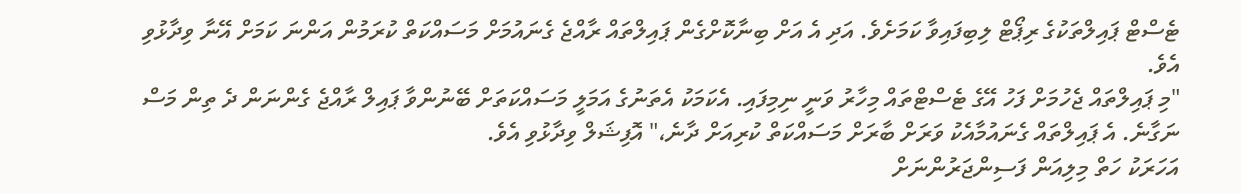ޓެސްޓް ޕައިލްތަކުގެ ރިޕޯޓް ލިބިފައިވާ ކަމަށެވެ. އަދި އެ އަށް ބިނާކޮށްގެން ޕައިލްތައް ރާއްޖެ ގެނައުމަށް މަސައްކަތް ކުރަމުން އަންނަ ކަމަށް އޭނާ ވިދާޅުވި އެވެ.
"މި ޕައިލްތައް ޖެހުމަށް ފަހު އޭގެ ޓެސްޓްތައް މިހާރު ވަނީ ނިމިފައި. އެކަމަކު އެތަނުގެ އަމަލީ މަސައްކަތަށް ބޭނުންވާ ޕައިލް ރާއްޖެ ގެންނަން ދެ ތިން މަސް ނަގާނެ. އެ ޕައިލްތައް ގެނައުމާއެކު ވަރަށް ބާރަށް މަސައްކަތް ކުރިއަށް ދާނެ،" އޮފިޝަލް ވިދާޅުވި އެވެ.
އަހަރަކު ހަތް މިލިއަން ފަސިންޖަރުންނަށް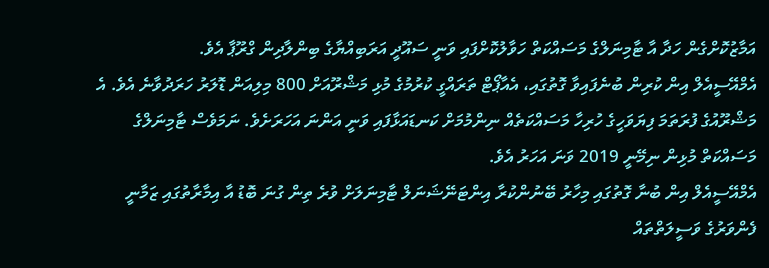އަމާޒުކޮށްގެން ހަދާ އާ ޓާމިނަލްގެ މަސައްކަތް ހަވާލުކޮށްފައި ވަނީ ސައޫދީ އަރަބިއްޔާގެ ބިންލާދިން ގްރޫޕާ އެވެ.
އެމްއޭސީއެލް އިން ކުރިން ބުނެފައިވާ ގޮތުގައި، އެއާޕޯޓް ތަރައްގީ ކުރުމުގެ މުޅި މަޝްރޫއަށް 800 މިލިއަން ޑޮލަރު ހަރަދުވާނެ އެވެ. އެ މަޝްރޫއުގެ ފުރަތަމަ ފިޔަވަހީގެ ހުރިހާ މަސައްކަތެއް ނިންމުމަށް ކަނޑައަޅާފައި ވަނީ އަންނަ އަހަރަށެވެ. ނަމަވެސް ޓާމިނަލްގެ މަސައްކަތް މުޅިން ނިމޭނީ 2019 ވަނަ އަހަރު އެވެ.
އެމްއޭސީއެލް އިން ބުނާ ގޮތުގައި މިހާރު ބޭނުންކުރާ އިންޓަނޭޝަނަލް ޓާމިނަލަށް ވުރެ ތިން ގުނަ ބޮޑު އާ އިމާރާތުގައި ޒަމާނީ ފެންވަރުގެ ވަސީލަތްތައް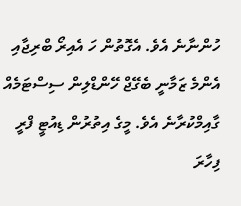ހުންނާނެ އެވެ. އެގޮތުން ހަ އެއިރޯ ބްރިޖާއި އެންމެ ޒަމާނީ ބެގޭޖް ހޭންޑްލިން ސިސްޓަމެއް ގާއިމްކުރާނެ އެވެ. މީގެ އިތުރުން ޑިއުޓީ ފްރީ ފިހާރަ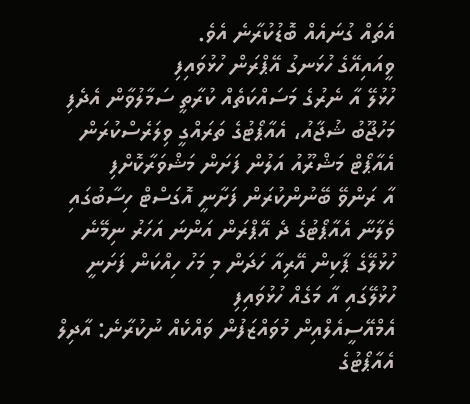އެތައް ގުނައެއް ބޮޑުކުރާނެ އެވެ.
ވީއައިއޭގެ ހުޅަނގު އޭޕްރަން ހުޅުވައިފި
ހުޅުލޭ އާ ނެރުގެ މަސައްކަތެއް ކުރާތީ ސަމާލުވާން އެދެފި
މަހުޖޫބު ޝުޖާއު، އެއާޕޯޓުގެ ތަރައްގީ ވިލަރެސްކުރަން
އެއާޕޯޓް މަޝްރޫއު އަލުން ފަށަން މަޝްވަރާކޮށްފި
އާ ރަންވޭ ބޭނުންކުރަން ފަށާނީ އޮގަސްޓް ހިސާބުގައި
ވެލާނާ އެއާޕޯޓުގެ ދެ އޭޕްރަން އަންނަ އަހަރު ނިމޭނެ
ހުޅުލޭގެ ޕާކިން އޭރިއާ ހަދަން މި މަހު ހިއްކަން ފަށަނީ
ހުޅުލޭގައި އާ މަގެއް ހުޅުވައިފި
އެމްއޭސީއެލްއިން މުވައްޒަފުން ވައްކެއް ނުކުރާނެ: އާދިލް
އެއާޕޯޓުގެ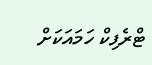ޓްރެފިކް ހަމައަކަށް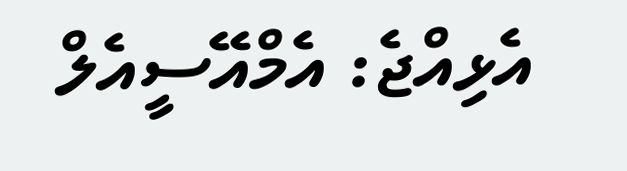އެޅިއްޖެ: އެމްއޭސީއެލް